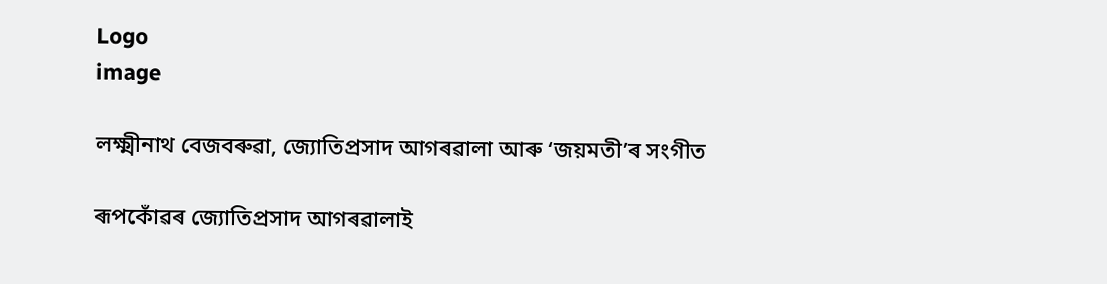Logo
image

লক্ষ্মীনাথ বেজবৰুৱা, জ্যোতিপ্ৰসাদ আগৰৱালা আৰু ‘জয়মতী’ৰ সংগীত

ৰূপকোঁৱৰ জ্যোতিপ্ৰসাদ আগৰৱালাই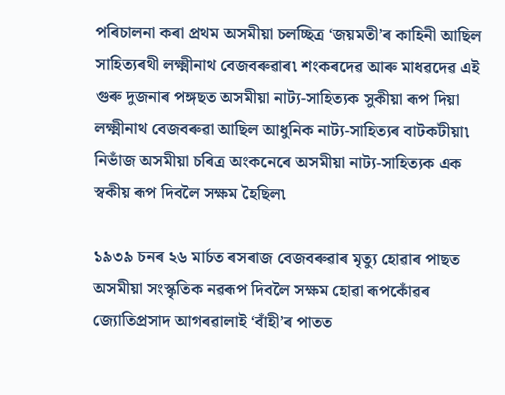পৰিচালনা কৰা প্ৰথম অসমীয়া চলচ্ছিত্ৰ ‘জয়মতী’ৰ কাহিনী আছিল সাহিত্যৰথী লক্ষ্মীনাথ বেজবৰুৱাৰ৷ শংকৰদেৱ আৰু মাধৱদেৱ এই গুৰু দুজনাৰ পঙ্গছত অসমীয়া নাট্য-সাহিত্যক সুকীয়া ৰূপ দিয়া লক্ষ্মীনাথ বেজবৰুৱা আছিল আধুনিক নাট্য-সাহিত্যৰ বাটকটীয়া৷ নিভাঁজ অসমীয়া চৰিত্ৰ অংকনেৰে অসমীয়া নাট্য-সাহিত্যক এক স্বকীয় ৰূপ দিবলৈ সক্ষম হৈছিল৷

১৯৩৯ চনৰ ২৬ মাৰ্চত ৰসৰাজ বেজবৰুৱাৰ মৃত্যু হোৱাৰ পাছত অসমীয়া সংস্কৃতিক নৱৰূপ দিবলৈ সক্ষম হোৱা ৰূপকোঁৱৰ জ্যোতিপ্ৰসাদ আগৰৱালাই ‘বাঁহী’ৰ পাতত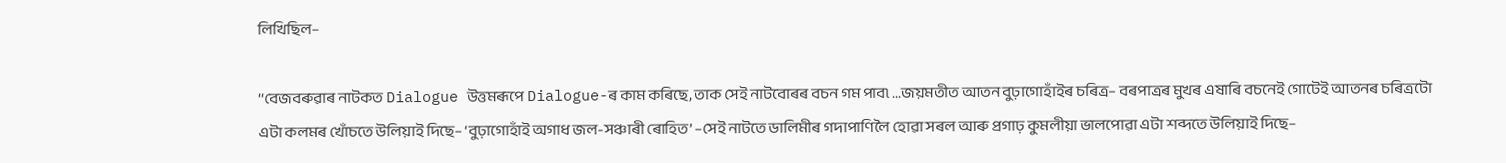লিখিছিল–

‘‘বেজবৰুৱাৰ নাটকত Dialogue উত্তমৰূপে Dialogue-ৰ কাম কৰিছে, তাক সেই নাটবোৰৰ বচন গম পাব৷ ...জয়মতীত আতন বুঢ়াগোহাঁইৰ চৰিত্ৰ– বৰপাত্ৰৰ মুখৰ এষাৰি বচনেই গোটেই আতনৰ চৰিত্ৰটো এটা কলমৰ খোঁচতে উলিয়াই দিছে– ‘বুঢ়াগোহাঁই অগাধ জল-সঞ্চাৰী ৰোহিত’ –সেই নাটতে ডালিমীৰ গদাপাণিলৈ হোৱা সৰল আৰু প্ৰগাঢ় কুমলীয়া ভালপোৱা এটা শব্দতে উলিয়াই দিছে–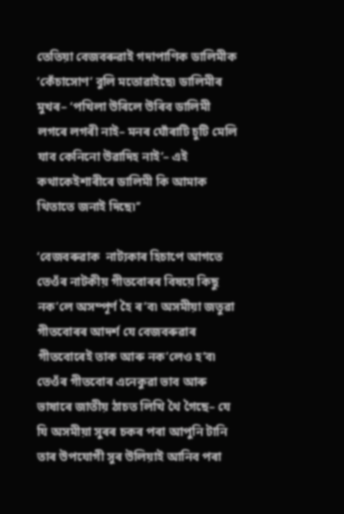তেতিয়া বেজবৰুৱাই গদাপাণিক ডালিমীক ‘কেঁচাসোণ’ বুলি মতোৱাইছে৷ ডালিমীৰ মুখৰ– ‘পখিলা উৰিলে উৰিব ডালিমী লগৰে লগৰী নাই– মনৰ ঘোঁৰাটি চুটি মেলি যাব কেনিনো উৱাদিহ নাই’– এই কথাকেইশাৰীৰে ডালিমী কি আমাক থিতাতে জনাই দিছে৷’’

‘বেজবৰুৱাক  নাট্যকাৰ হিচাপে আগতে তেওঁৰ নাটকীয় গীতবোৰৰ বিষয়ে কিছু নক’লে অসম্পূৰ্ণ হৈ ৰ’ব৷ অসমীয়া জতুৱা গীতবোৰৰ আদৰ্শ যে বেজবৰুৱাৰ গীতবোৰেই তাক আৰু নক’লেও হ’ব৷ তেওঁৰ গীতবোৰ এনেকুৱা ভাব আৰু ভাষাৰে জাতীয় ঠাচত লিখি থৈ গৈছে– যে যি অসমীয়া সুৰৰ চকৰ পৰা আপুনি টানি তাৰ উপযোগী সুৰ উলিয়াই আনিব পৰা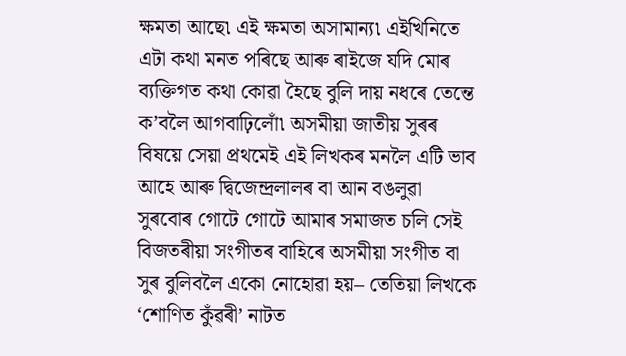ক্ষমতা আছে৷ এই ক্ষমতা অসামান্য৷ এইখিনিতে এটা কথা মনত পৰিছে আৰু ৰাইজে যদি মোৰ ব্যক্তিগত কথা কোৱা হৈছে বুলি দায় নধৰে তেন্তে ক’বলৈ আগবাঢ়িলোঁ৷ অসমীয়া জাতীয় সুৰৰ বিষয়ে সেয়া প্ৰথমেই এই লিখকৰ মনলৈ এটি ভাব আহে আৰু দ্বিজেন্দ্ৰলালৰ বা আন বঙলুৱা সুৰবোৰ গোটে গোটে আমাৰ সমাজত চলি সেই বিজতৰীয়া সংগীতৰ বাহিৰে অসমীয়া সংগীত বা সুৰ বুলিবলৈ একো নোহোৱা হয়– তেতিয়া লিখকে ‘শোণিত কুঁৱৰী’ নাটত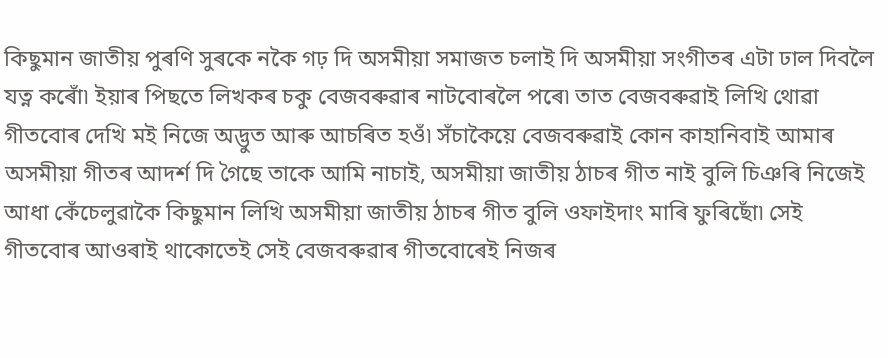কিছুমান জাতীয় পুৰণি সুৰকে নকৈ গঢ় দি অসমীয়া সমাজত চলাই দি অসমীয়া সংগীতৰ এটা ঢাল দিবলৈ যত্ন কৰোঁ৷ ইয়াৰ পিছতে লিখকৰ চকু বেজবৰুৱাৰ নাটবোৰলৈ পৰে৷ তাত বেজবৰুৱাই লিখি থোৱা গীতবোৰ দেখি মই নিজে অদ্ভুত আৰু আচৰিত হওঁ৷ সঁচাকৈয়ে বেজবৰুৱাই কোন কাহানিবাই আমাৰ অসমীয়া গীতৰ আদৰ্শ দি গৈছে তাকে আমি নাচাই, অসমীয়া জাতীয় ঠাচৰ গীত নাই বুলি চিঞৰি নিজেই আধা কেঁচেলুৱাকৈ কিছুমান লিখি অসমীয়া জাতীয় ঠাচৰ গীত বুলি ওফাইদাং মাৰি ফুৰিছোঁ৷ সেই গীতবোৰ আওৰাই থাকোতেই সেই বেজবৰুৱাৰ গীতবোৰেই নিজৰ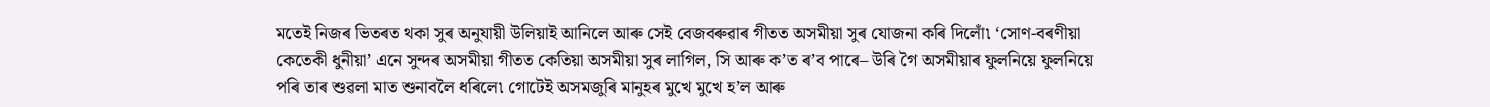মতেই নিজৰ ভিতৰত থকা সুৰ অনুযায়ী উলিয়াই আনিলে আৰু সেই বেজবৰুৱাৰ গীতত অসমীয়া সুৰ যোজনা কৰি দিলোঁ৷ ‘সোণ-বৰণীয়া কেতেকী ধুনীয়া’ এনে সুন্দৰ অসমীয়া গীতত কেতিয়া অসমীয়া সুৰ লাগিল, সি আৰু ক’ত ৰ’ব পাৰে– উৰি গৈ অসমীয়াৰ ফুলনিয়ে ফুলনিয়ে পৰি তাৰ শুৱলা মাত শুনাবলৈ ধৰিলে৷ গোটেই অসমজুৰি মানুহৰ মুখে মুখে হ’ল আৰু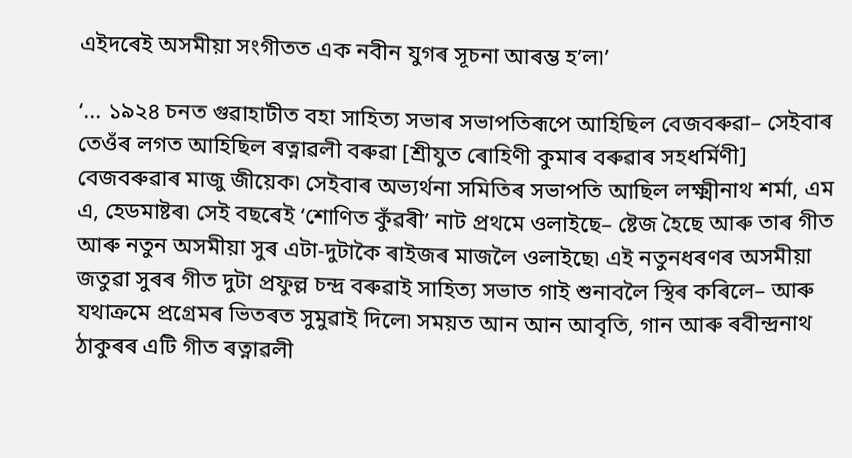এইদৰেই অসমীয়া সংগীতত এক নবীন যুগৰ সূচনা আৰম্ভ হ’ল৷’

‘... ১৯২৪ চনত গুৱাহাটীত বহা সাহিত্য সভাৰ সভাপতিৰূপে আহিছিল বেজবৰুৱা– সেইবাৰ তেওঁৰ লগত আহিছিল ৰত্নাৱলী বৰুৱা [শ্ৰীযুত ৰোহিণী কুমাৰ বৰুৱাৰ সহধৰ্মিণী] বেজবৰুৱাৰ মাজু জীয়েক৷ সেইবাৰ অভ্যৰ্থনা সমিতিৰ সভাপতি আছিল লক্ষ্মীনাথ শৰ্মা, এম এ, হেডমাষ্টৰ৷ সেই বছৰেই ‘শোণিত কুঁৱৰী’ নাট প্ৰথমে ওলাইছে– ষ্টেজ হৈছে আৰু তাৰ গীত আৰু নতুন অসমীয়া সুৰ এটা-দুটাকৈ ৰাইজৰ মাজলৈ ওলাইছে৷ এই নতুনধৰণৰ অসমীয়া জতুৱা সুৰৰ গীত দুটা প্ৰফুল্ল চন্দ্ৰ বৰুৱাই সাহিত্য সভাত গাই শুনাবলৈ স্থিৰ কৰিলে– আৰু যথাক্ৰমে প্ৰগ্ৰেমৰ ভিতৰত সুমুৱাই দিলে৷ সময়ত আন আন আবৃতি, গান আৰু ৰবীন্দ্ৰনাথ ঠাকুৰৰ এটি গীত ৰত্নাৱলী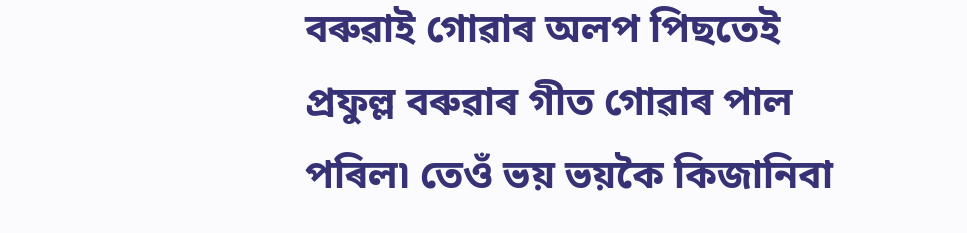বৰুৱাই গোৱাৰ অলপ পিছতেই প্ৰফুল্ল বৰুৱাৰ গীত গোৱাৰ পাল পৰিল৷ তেওঁ ভয় ভয়কৈ কিজানিবা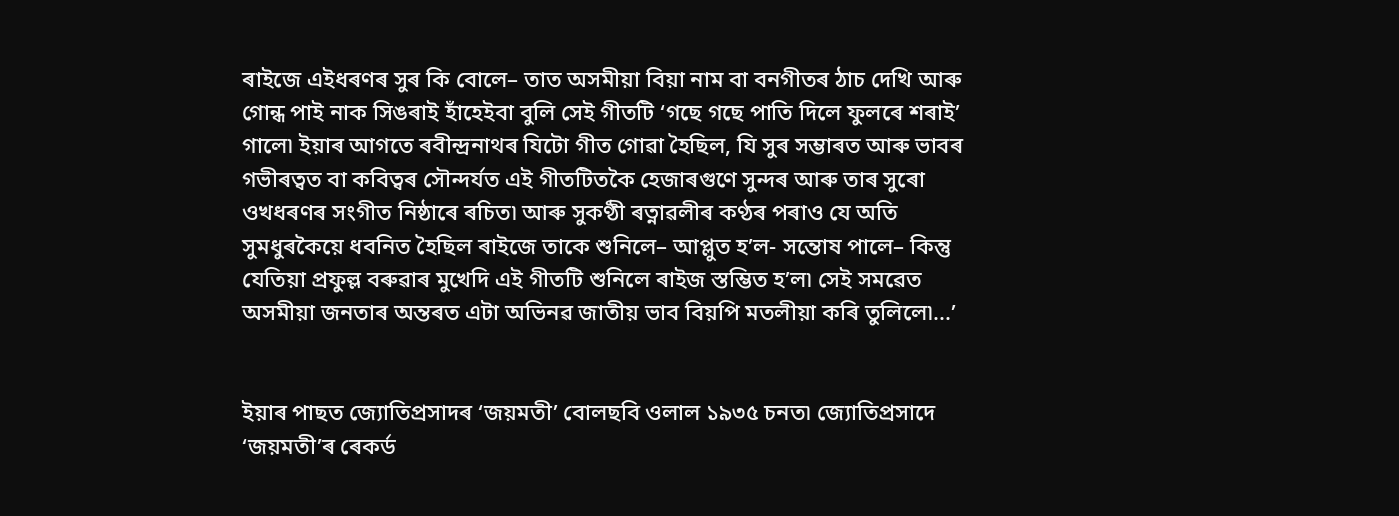ৰাইজে এইধৰণৰ সুৰ কি বোলে– তাত অসমীয়া বিয়া নাম বা বনগীতৰ ঠাচ দেখি আৰু গোন্ধ পাই নাক সিঙৰাই হাঁহেইবা বুলি সেই গীতটি ‘গছে গছে পাতি দিলে ফুলৰে শৰাই’ গালে৷ ইয়াৰ আগতে ৰবীন্দ্ৰনাথৰ যিটো গীত গোৱা হৈছিল, যি সুৰ সম্ভাৰত আৰু ভাবৰ গভীৰত্বত বা কবিত্বৰ সৌন্দৰ্যত এই গীতটিতকৈ হেজাৰগুণে সুন্দৰ আৰু তাৰ সুৰো ওখধৰণৰ সংগীত নিষ্ঠাৰে ৰচিত৷ আৰু সুকণ্ঠী ৰত্নাৱলীৰ কণ্ঠৰ পৰাও যে অতি সুমধুৰকৈয়ে ধবনিত হৈছিল ৰাইজে তাকে শুনিলে– আপ্লুত হ’ল- সন্তোষ পালে– কিন্তু যেতিয়া প্ৰফুল্ল বৰুৱাৰ মুখেদি এই গীতটি শুনিলে ৰাইজ স্তম্ভিত হ’ল৷ সেই সমৱেত অসমীয়া জনতাৰ অন্তৰত এটা অভিনৱ জাতীয় ভাব বিয়পি মতলীয়া কৰি তুলিলে৷...’


ইয়াৰ পাছত জ্যোতিপ্ৰসাদৰ ‘জয়মতী’ বোলছবি ওলাল ১৯৩৫ চনত৷ জ্যোতিপ্ৰসাদে ‘জয়মতী’ৰ ৰেকৰ্ড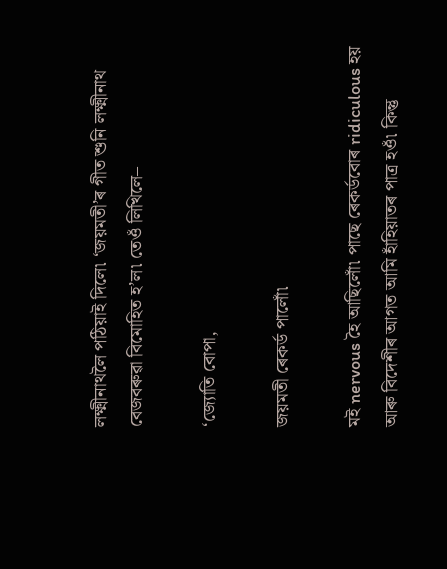লক্ষ্মীনাথলৈ পঠিয়াই দিলে৷ ‘জয়মতী’ৰ গীত শুনি লক্ষ্মীনাথ বেজবৰুৱা বিমোহিত হ’ল৷ তেওঁ লিখিলে–

‘জ্যোতি বোপা,

জয়মতী ৰেকৰ্ড পালোঁ৷

মই nervous হৈ আছিলোঁ৷ পাছে ৰেকৰ্ডবোৰ ridiculous হয় আৰু বিদেশীৰ আগত আমি হাঁহিয়াতৰ পাত্ৰ হওঁ৷ কিন্তু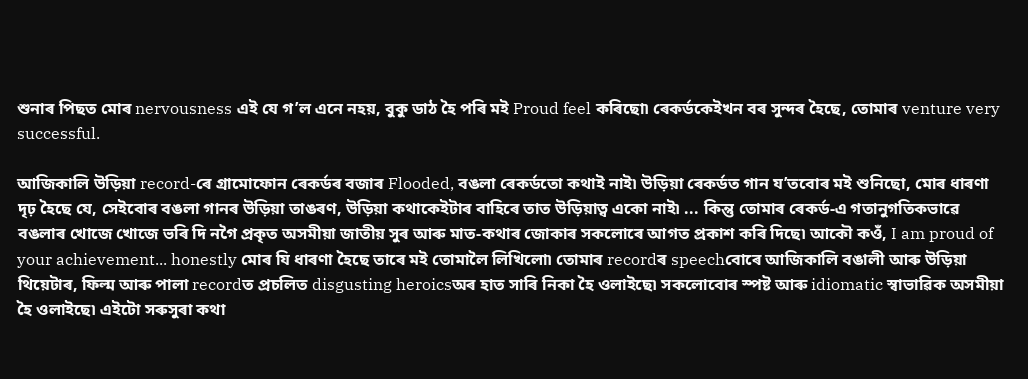শুনাৰ পিছত মোৰ nervousness এই যে গ’ল এনে নহয়, বুকু ডাঠ হৈ পৰি মই Proud feel কৰিছো৷ ৰেকৰ্ডকেইখন বৰ সুন্দৰ হৈছে, তোমাৰ venture very successful.

আজিকালি উড়িয়া record-ৰে গ্ৰামোফোন ৰেকৰ্ডৰ বজাৰ Flooded, বঙলা ৰেকৰ্ডতো কথাই নাই৷ উড়িয়া ৰেকৰ্ডত গান য’তবোৰ মই শুনিছো, মোৰ ধাৰণা দৃঢ় হৈছে যে, সেইবোৰ বঙলা গানৰ উড়িয়া তাঙৰণ, উড়িয়া কথাকেইটাৰ বাহিৰে তাত উড়িয়াত্ব একো নাই৷ ... কিন্তু তোমাৰ ৰেকৰ্ড-এ গতানুগতিকভাৱে বঙলাৰ খোজে খোজে ভৰি দি নগৈ প্ৰকৃত অসমীয়া জাতীয় সুৰ আৰু মাত-কথাৰ জোকাৰ সকলোৰে আগত প্ৰকাশ কৰি দিছে৷ আকৌ কওঁ, I am proud of your achievement... honestly মোৰ যি ধাৰণা হৈছে তাৰে মই তোমালৈ লিখিলো৷ তোমাৰ recordৰ speechবোৰে আজিকালি বঙালী আৰু উড়িয়া থিয়েটাৰ, ফিল্ম আৰু পালা recordত প্ৰচলিত disgusting heroicsঅৰ হাত সাৰি নিকা হৈ ওলাইছে৷ সকলোবোৰ স্পষ্ট আৰু idiomatic স্বাভাৱিক অসমীয়া হৈ ওলাইছে৷ এইটো সৰুসুৰা কথা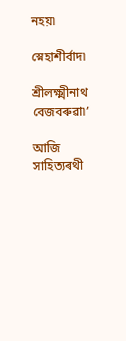নহয়৷

স্নেহাশীৰ্বাদ৷

শ্ৰীলক্ষ্মীনাথ বেজবৰুৱা৷’

আজি সাহিত্যৰথী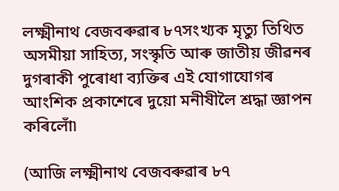লক্ষ্মীনাথ বেজবৰুৱাৰ ৮৭সংখ্যক মৃত্যু তিথিত অসমীয়া সাহিত্য, সংস্কৃতি আৰু জাতীয় জীৱনৰ দুগৰাকী পুৰোধা ব্যক্তিৰ এই যোগাযোগৰ আংশিক প্ৰকাশেৰে দুয়ো মনীষীলৈ শ্ৰদ্ধা জ্ঞাপন কৰিলোঁ৷

(আজি লক্ষ্মীনাথ বেজবৰুৱাৰ ৮৭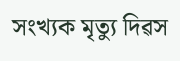সংখ্যক মৃত্যু দিৱস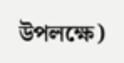উপলক্ষে)